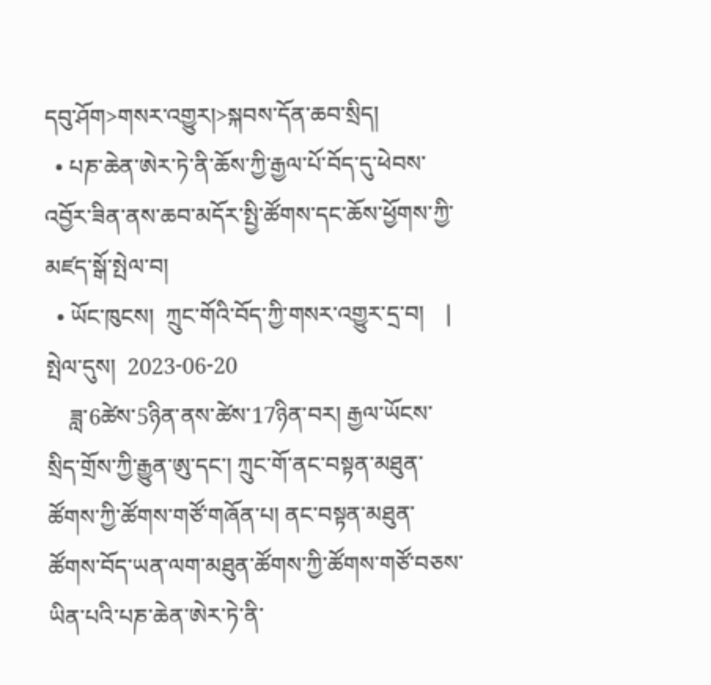དབུ་ཤོག>གསར་འགྱུར།>སྐབས་དོན་ཆབ་སྲིད།
  • པཎ་ཆེན་ཨེར་ཏེ་ནི་ཆོས་ཀྱི་རྒྱལ་པོ་བོད་དུ་ཕེབས་འབྱོར་ཟིན་ནས་ཆབ་མདོར་སྤྱི་ཚོགས་དང་ཆོས་ཕྱོགས་ཀྱི་མཛད་སྒོ་སྤེལ་བ།
  • ཡོང་ཁུངས།  ཀྲུང་གོའི་བོད་ཀྱི་གསར་འགྱུར་དྲ་བ།    |     སྤེལ་དུས།  2023-06-20
    ཟླ་6ཚེས་5ཉིན་ནས་ཚེས་17ཉིན་བར། རྒྱལ་ཡོངས་སྲིད་གྲོས་ཀྱི་རྒྱུན་ཨུ་དང་། ཀྲུང་གོ་ནང་བསྟན་མཐུན་ཚོགས་ཀྱི་ཚོགས་གཙོ་གཞོན་པ། ནང་བསྟན་མཐུན་ཚོགས་བོད་ཡན་ལག་མཐུན་ཚོགས་ཀྱི་ཚོགས་གཙོ་བཅས་ཡིན་པའི་པཎ་ཆེན་ཨེར་ཏེ་ནི་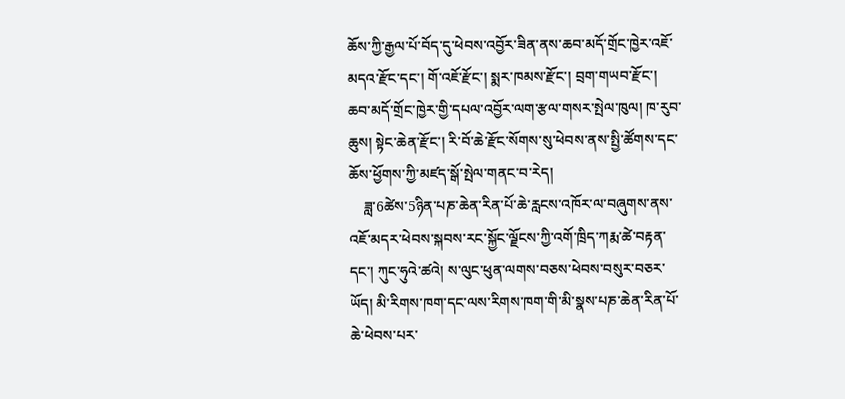ཆོས་ཀྱི་རྒྱལ་པོ་བོད་དུ་ཕེབས་འབྱོར་ཟིན་ནས་ཆབ་མདོ་གྲོང་ཁྱེར་འཇོ་མདའ་རྫོང་དང་། གོ་འཇོ་རྫོང་། སྨར་ཁམས་རྫོང་། བྲག་གཡབ་རྫོང་། ཆབ་མདོ་གྲོང་ཁྱེར་གྱི་དཔལ་འབྱོར་ལག་རྩལ་གསར་སྤེལ་ཁུལ། ཁ་རུབ་ཆུས། སྟེང་ཆེན་རྫོང་། རི་བོ་ཆེ་རྫོང་སོགས་སུ་ཕེབས་ནས་སྤྱི་ཚོགས་དང་ཆོས་ཕྱོགས་ཀྱི་མཛད་སྒོ་སྤེལ་གནང་བ་རེད།
    ཟླ་6ཚེས་5ཉིན་པཎ་ཆེན་རིན་པོ་ཆེ་རླངས་འཁོར་ལ་བཞུགས་ནས་འཇོ་མདར་ཕེབས་སྐབས་རང་སྐྱོང་ལྗོངས་ཀྱི་འགོ་ཁྲིད་ཀརྨ་ཚེ་བརྟན་དང་། ཀུང་ཧུའེ་ཚའེ། ས་ལུང་ཕུན་ལགས་བཅས་ཕེབས་བསུར་བཅར་ཡོད། མི་རིགས་ཁག་དང་ལས་རིགས་ཁག་གི་མི་སྣས་པཎ་ཆེན་རིན་པོ་ཆེ་ཕེབས་པར་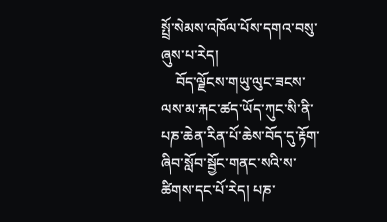སྤྲོ་སེམས་འཁོལ་པོས་དགའ་བསུ་ཞུས་པ་རེད།
    བོད་ལྗོངས་གཡུ་ལུང་ཟངས་ལས་མ་རྐང་ཚད་ཡོད་ཀུང་སི་ནི་པཎ་ཆེན་རིན་པོ་ཆེས་བོད་དུ་རྟོག་ཞིབ་སློབ་སྦྱོང་གནང་སའི་ས་ཚིགས་དང་པོ་རེད། པཎ་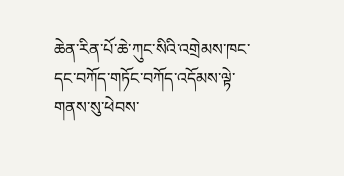ཆེན་རིན་པོ་ཆེ་ཀུང་སིའི་འགྲེམས་ཁང་དང་བཀོད་གཏོང་བཀོད་འདོམས་ལྟེ་གནས་སུ་ཕེབས་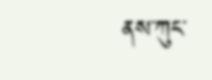ནས་ཀུང་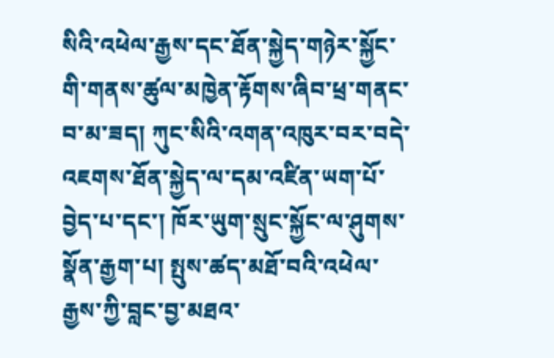སིའི་འཕེལ་རྒྱས་དང་ཐོན་སྐྱེད་གཉེར་སྐྱོང་གི་གནས་ཚུལ་མཁྱེན་རྟོགས་ཞིབ་ཕྲ་གནང་བ་མ་ཟད། ཀུང་སིའི་འགན་འཁུར་བར་བདེ་འཇགས་ཐོན་སྐྱེད་ལ་དམ་འཛིན་ཡག་པོ་བྱེད་པ་དང་། ཁོར་ཡུག་སྲུང་སྐྱོང་ལ་ཤུགས་སྣོན་རྒྱག་པ། སྤུས་ཚད་མཐོ་བའི་འཕེལ་རྒྱས་ཀྱི་བླང་བྱ་མཐའ་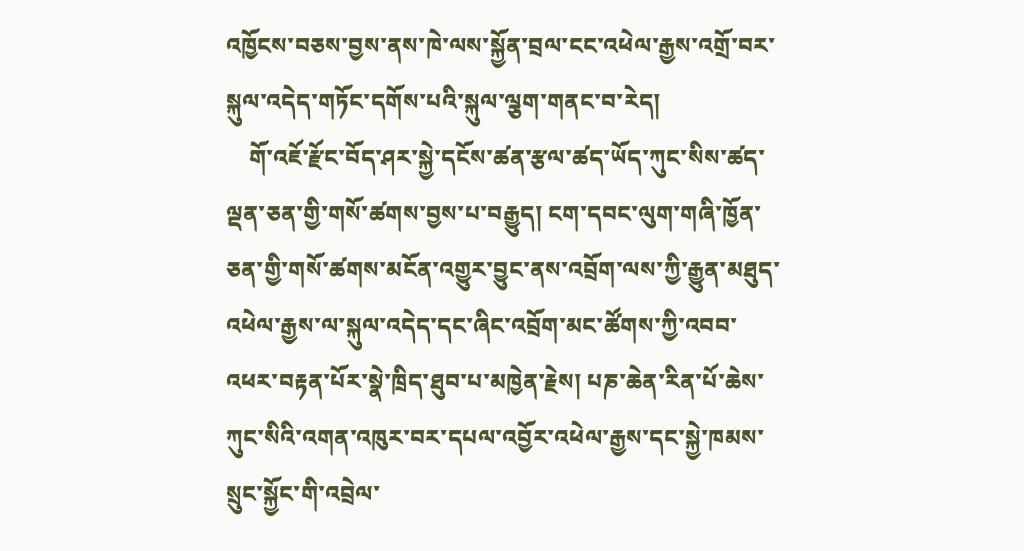འཁྱོངས་བཅས་བྱས་ནས་ཁེ་ལས་སྐྱོན་བྲལ་ངང་འཕེལ་རྒྱས་འགྲོ་བར་སྐུལ་འདེད་གཏོང་དགོས་པའི་སྐུལ་ལྕག་གནང་བ་རེད།
    གོ་འཇོ་རྫོང་བོད་ཤར་སྐྱེ་དངོས་ཚན་རྩལ་ཚད་ཡོད་ཀུང་སིས་ཚད་ལྡན་ཅན་གྱི་གསོ་ཚགས་བྱས་པ་བརྒྱུད། ངག་དབང་ལུག་གཞི་ཁྱོན་ཅན་གྱི་གསོ་ཚགས་མངོན་འགྱུར་བྱུང་ནས་འབྲོག་ལས་ཀྱི་རྒྱུན་མཐུད་འཕེལ་རྒྱས་ལ་སྐུལ་འདེད་དང་ཞིང་འབྲོག་མང་ཚོགས་ཀྱི་འབབ་འཕར་བརྟན་པོར་སྣེ་ཁྲིད་ཐུབ་པ་མཁྱེན་རྗེས། པཎ་ཆེན་རིན་པོ་ཆེས་ཀུང་སིའི་འགན་འཁུར་བར་དཔལ་འབྱོར་འཕེལ་རྒྱས་དང་སྐྱེ་ཁམས་སྲུང་སྐྱོང་གི་འབྲེལ་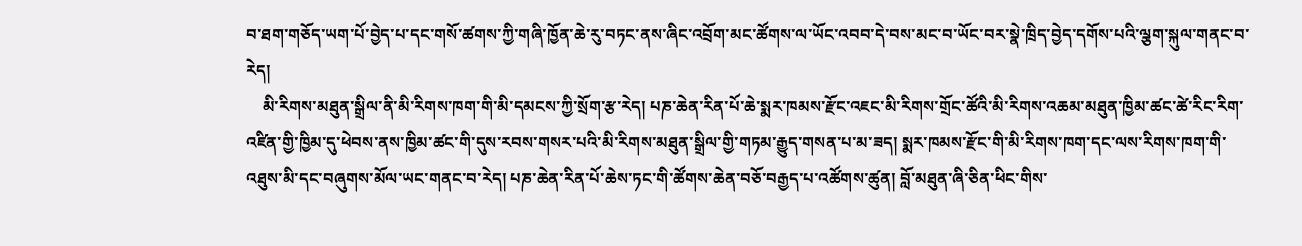བ་ཐག་གཅོད་ཡག་པོ་བྱེད་པ་དང་གསོ་ཚགས་ཀྱི་གཞི་ཁྱོན་ཆེ་རུ་བཏང་ནས་ཞིང་འབྲོག་མང་ཚོགས་ལ་ཡོང་འབབ་དེ་བས་མང་བ་ཡོང་བར་སྣེ་ཁྲིད་བྱེད་དགོས་པའི་ལྕག་སྐུལ་གནང་བ་རེད།
    མི་རིགས་མཐུན་སྒྲིལ་ནི་མི་རིགས་ཁག་གི་མི་དམངས་ཀྱི་སྲོག་རྩ་རེད། པཎ་ཆེན་རིན་པོ་ཆེ་སྨར་ཁམས་རྫོང་འཇང་མི་རིགས་གྲོང་ཚོའི་མི་རིགས་འཆམ་མཐུན་ཁྱིམ་ཚང་ཚེ་རིང་རིག་འཛིན་གྱི་ཁྱིམ་དུ་ཕེབས་ནས་ཁྱིམ་ཚང་གི་དུས་རབས་གསར་པའི་མི་རིགས་མཐུན་སྒྲིལ་གྱི་གཏམ་རྒྱུད་གསན་པ་མ་ཟད། སྨར་ཁམས་རྫོང་གི་མི་རིགས་ཁག་དང་ལས་རིགས་ཁག་གི་འཐུས་མི་དང་བཞུགས་མོལ་ཡང་གནང་བ་རེད། པཎ་ཆེན་རིན་པོ་ཆེས་ཏང་གི་ཚོགས་ཆེན་བཅོ་བརྒྱད་པ་འཚོགས་ཚུན། བློ་མཐུན་ཞི་ཅིན་ཕིང་གིས་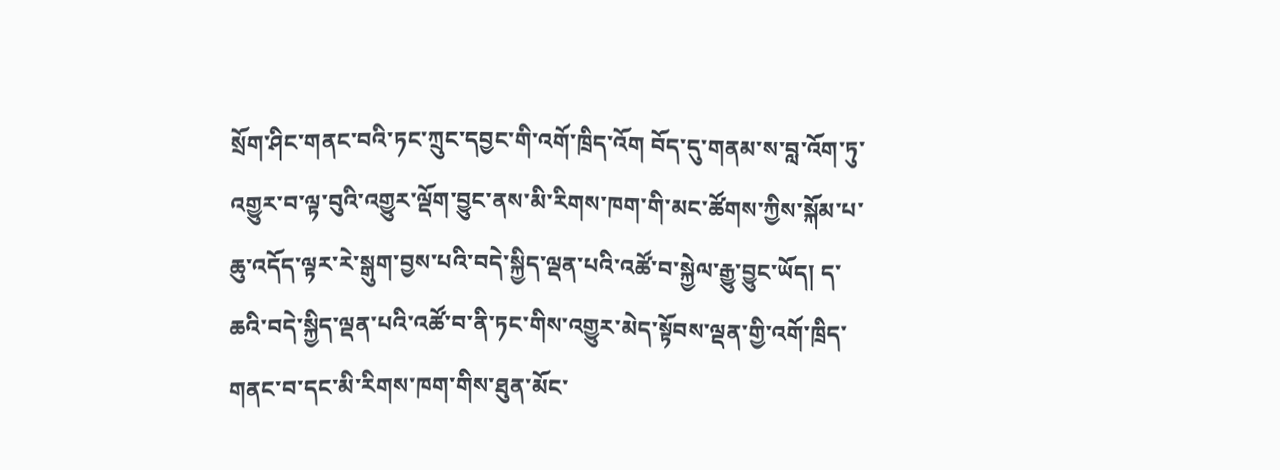སྲོག་ཤིང་གནང་བའི་ཏང་ཀྲུང་དབྱང་གི་འགོ་ཁྲིད་འོག བོད་དུ་གནམ་ས་བླ་འོག་ཏུ་འགྱུར་བ་ལྟ་བུའི་འགྱུར་ལྡོག་བྱུང་ནས་མི་རིགས་ཁག་གི་མང་ཚོགས་ཀྱིས་སྐོམ་པ་ཆུ་འདོད་ལྟར་རེ་སྒུག་བྱས་པའི་བདེ་སྐྱིད་ལྡན་པའི་འཚོ་བ་སྐྱེལ་རྒྱུ་བྱུང་ཡོད། ད་ཆའི་བདེ་སྐྱིད་ལྡན་པའི་འཚོ་བ་ནི་ཏང་གིས་འགྱུར་མེད་སྟོབས་ལྡན་གྱི་འགོ་ཁྲིད་གནང་བ་དང་མི་རིགས་ཁག་གིས་ཐུན་མོང་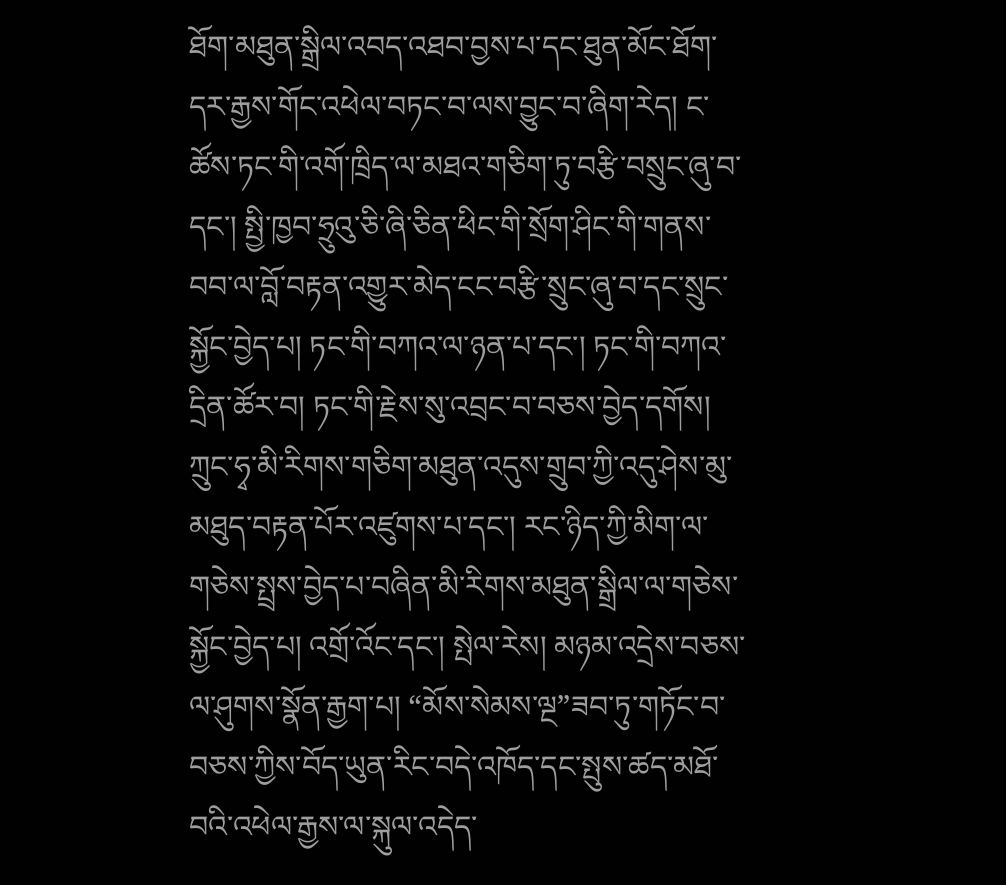ཐོག་མཐུན་སྒྲིལ་འབད་འཐབ་བྱས་པ་དང་ཐུན་མོང་ཐོག་དར་རྒྱས་གོང་འཕེལ་བཏང་བ་ལས་བྱུང་བ་ཞིག་རེད། ང་ཚོས་ཏང་གི་འགོ་ཁྲིད་ལ་མཐའ་གཅིག་ཏུ་བརྩི་བསྲུང་ཞུ་བ་དང་། སྤྱི་ཁྱབ་ཧྲུའུ་ཅི་ཞི་ཅིན་ཕིང་གི་སྲོག་ཤིང་གི་གནས་བབ་ལ་བློ་བརྟན་འགྱུར་མེད་ངང་བརྩི་སྲུང་ཞུ་བ་དང་སྲུང་སྐྱོང་བྱེད་པ། ཏང་གི་བཀའ་ལ་ཉན་པ་དང་། ཏང་གི་བཀའ་དྲིན་ཚོར་བ། ཏང་གི་རྗེས་སུ་འབྲང་བ་བཅས་བྱེད་དགོས། ཀྲུང་ཧྭ་མི་རིགས་གཅིག་མཐུན་འདུས་གྲུབ་ཀྱི་འདུ་ཤེས་མུ་མཐུད་བརྟན་པོར་འཛུགས་པ་དང་། རང་ཉིད་ཀྱི་མིག་ལ་གཅེས་སྤྲས་བྱེད་པ་བཞིན་མི་རིགས་མཐུན་སྒྲིལ་ལ་གཅེས་སྐྱོང་བྱེད་པ། འགྲོ་འོང་དང་། སྤེལ་རེས། མཉམ་འདྲེས་བཅས་ལ་ཤུགས་སྣོན་རྒྱག་པ། “མོས་སེམས་ལྔ”ཟབ་ཏུ་གཏོང་བ་བཅས་ཀྱིས་བོད་ཡུན་རིང་བདེ་འཁོད་དང་སྤུས་ཚད་མཐོ་བའི་འཕེལ་རྒྱས་ལ་སྐུལ་འདེད་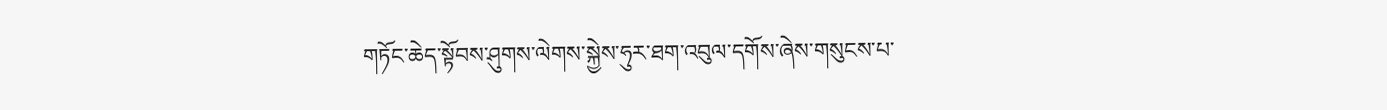གཏོང་ཆེད་སྟོབས་ཤུགས་ལེགས་སྐྱེས་ཧུར་ཐག་འབུལ་དགོས་ཞེས་གསུངས་པ་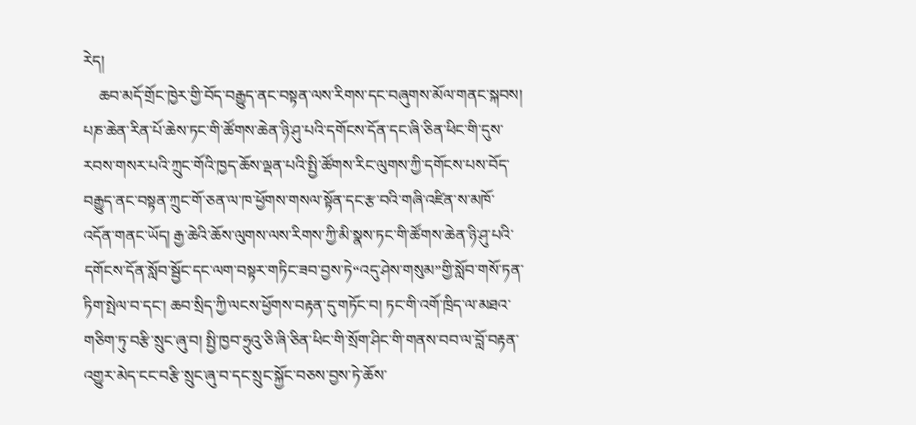རེད།
    ཆབ་མདོ་གྲོང་ཁྱེར་གྱི་བོད་བརྒྱུད་ནང་བསྟན་ལས་རིགས་དང་བཞུགས་མོལ་གནང་སྐབས། པཎ་ཆེན་རིན་པོ་ཆེས་ཏང་གི་ཚོགས་ཆེན་ཉི་ཤུ་པའི་དགོངས་དོན་དང་ཞི་ཅིན་ཕིང་གི་དུས་རབས་གསར་པའི་ཀྲུང་གོའི་ཁྱད་ཆོས་ལྡན་པའི་སྤྱི་ཚོགས་རིང་ལུགས་ཀྱི་དགོངས་པས་བོད་བརྒྱུད་ནང་བསྟན་ཀྲུང་གོ་ཅན་ལ་ཁ་ཕྱོགས་གསལ་སྟོན་དང་རྩ་བའི་གཞི་འཛིན་ས་མཁོ་འདོན་གནང་ཡོད། རྒྱ་ཆེའི་ཆོས་ལུགས་ལས་རིགས་ཀྱི་མི་སྣས་ཏང་གི་ཚོགས་ཆེན་ཉི་ཤུ་པའི་དགོངས་དོན་སློབ་སྦྱོང་དང་ལག་བསྟར་གཏིང་ཟབ་བྱས་ཏེ“འདུ་ཤེས་གསུམ”གྱི་སློབ་གསོ་ཏན་ཏིག་སྤེལ་བ་དང་། ཆབ་སྲིད་ཀྱི་ལངས་ཕྱོགས་བརྟན་དུ་གཏོང་བ། ཏང་གི་འགོ་ཁྲིད་ལ་མཐའ་གཅིག་ཏུ་བརྩི་སྲུང་ཞུ་བ། སྤྱི་ཁྱབ་ཧྲུའུ་ཅི་ཞི་ཅིན་ཕིང་གི་སྲོག་ཤིང་གི་གནས་བབ་ལ་བློ་བརྟན་འགྱུར་མེད་ངང་བརྩི་སྲུང་ཞུ་བ་དང་སྲུང་སྐྱོང་བཅས་བྱས་ཏེ་ཆོས་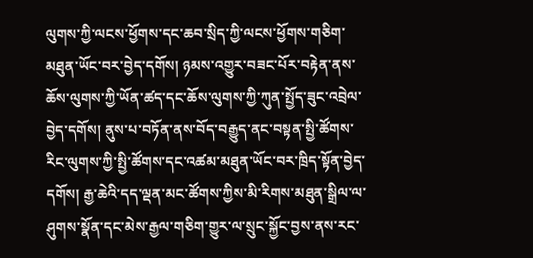ལུགས་ཀྱི་ལངས་ཕྱོགས་དང་ཆབ་སྲིད་ཀྱི་ལངས་ཕྱོགས་གཅིག་མཐུན་ཡོང་བར་བྱེད་དགོས། ཉམས་འགྱུར་བཟང་པོར་བརྟེན་ནས་ཆོས་ལུགས་ཀྱི་ཡོན་ཚད་དང་ཆོས་ལུགས་ཀྱི་ཀུན་སྤྱོད་ཟུང་འབྲེལ་བྱེད་དགོས། ནུས་པ་བཏོན་ནས་བོད་བརྒྱུད་ནང་བསྟན་སྤྱི་ཚོགས་རིང་ལུགས་ཀྱི་སྤྱི་ཚོགས་དང་འཚམ་མཐུན་ཡོང་བར་ཁྲིད་སྟོན་བྱེད་དགོས། རྒྱ་ཆེའི་དད་ལྡན་མང་ཚོགས་ཀྱིས་མི་རིགས་མཐུན་སྒྲིལ་ལ་ཤུགས་སྣོན་དང་མེས་རྒྱལ་གཅིག་གྱུར་ལ་སྲུང་སྐྱོང་བྱས་ནས་རང་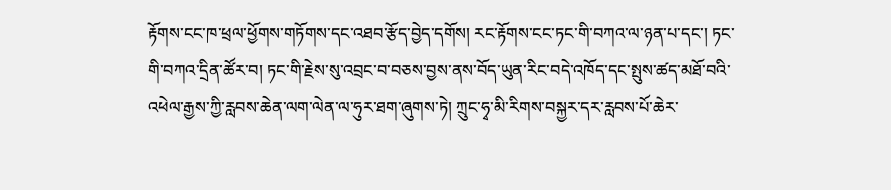རྟོགས་ངང་ཁ་ཕྲལ་ཕྱོགས་གཏོགས་དང་འཐབ་རྩོད་བྱེད་དགོས། རང་རྟོགས་ངང་ཏང་གི་བཀའ་ལ་ཉན་པ་དང་། ཏང་གི་བཀའ་དྲིན་ཚོར་བ། ཏང་གི་རྗེས་སུ་འབྲང་བ་བཅས་བྱས་ནས་བོད་ཡུན་རིང་བདེ་འཁོད་དང་སྤུས་ཚད་མཐོ་བའི་འཕེལ་རྒྱས་ཀྱི་རླབས་ཆེན་ལག་ལེན་ལ་ཧུར་ཐག་ཞུགས་ཏེ། ཀྲུང་ཧྭ་མི་རིགས་བསྐྱར་དར་རླབས་པོ་ཆེར་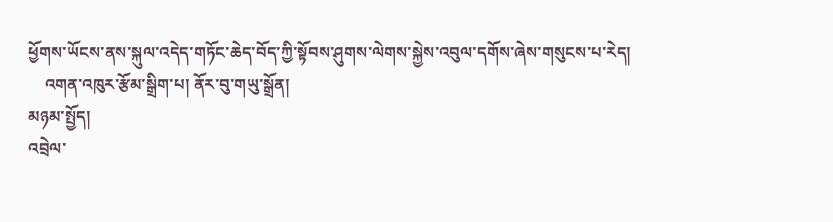ཕྱོགས་ཡོངས་ནས་སྐུལ་འདེད་གཏོང་ཆེད་བོད་ཀྱི་སྟོབས་ཤུགས་ལེགས་སྐྱེས་འབུལ་དགོས་ཞེས་གསུངས་པ་རེད།
    འགན་འཁུར་རྩོམ་སྒྲིག་པ། ནོར་བུ་གཡུ་སྒྲོན།
མཉམ་སྤྱོད།
འབྲེལ་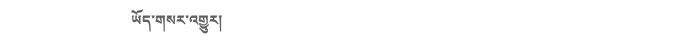ཡོད་གསར་འགྱུར།